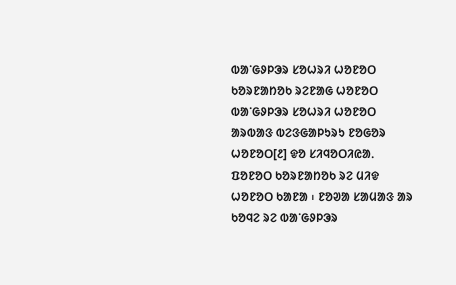ᱵᱟᱸᱜᱽᱞᱳᱨ ᱥᱚᱦᱨᱤ ᱦᱚᱱᱚᱛ
ᱠᱚᱨᱱᱟᱴᱚᱠ ᱨᱮᱱᱟᱜ ᱦᱚᱱᱚᱛ
ᱵᱟᱸᱜᱽᱞᱳᱨ ᱥᱚᱦᱨᱤ ᱦᱚᱱᱚᱛ ᱟᱨᱵᱟᱝ ᱵᱮᱝᱜᱟᱞᱩᱨᱩ ᱱᱚᱜᱚᱨ ᱦᱚᱱᱚᱛ[᱒] ᱫᱚ ᱥᱤᱧᱚᱛᱤᱭᱟᱹ ᱯᱚᱱᱚᱛ ᱠᱚᱨᱱᱟᱴᱚᱠ ᱨᱮ ᱢᱤᱫ ᱦᱚᱱᱚᱛ ᱠᱟᱱᱟ ᱾ ᱱᱚᱣᱟ ᱥᱟᱢᱟᱝ ᱟᱨ ᱠᱚᱧᱮ ᱨᱮ ᱵᱟᱸᱜᱽᱞᱳᱨ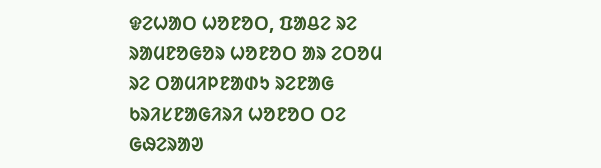ᱫᱮᱦᱟᱛ ᱦᱚᱱᱚᱛ, ᱯᱟᱪᱮ ᱨᱮ ᱨᱟᱢᱱᱚᱜᱚᱨ ᱦᱚᱱᱚᱛ ᱟᱨ ᱮᱛᱚᱢ ᱨᱮ ᱛᱟᱢᱤᱞᱱᱟᱰᱩ ᱨᱮᱱᱟᱜ ᱠᱨᱤᱥᱱᱟᱜᱤᱨᱤ ᱦᱚᱱᱚᱛ ᱛᱮ ᱜᱷᱮᱨᱟᱣ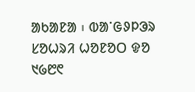ᱟᱠᱟᱱᱟ ᱾ ᱵᱟᱸᱜᱽᱞᱳᱨ ᱥᱚᱦᱨᱤ ᱦᱚᱱᱚᱛ ᱫᱚ ᱑᱙᱘᱖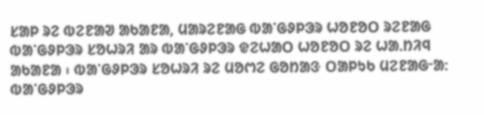ᱥᱟᱞ ᱨᱮ ᱵᱮᱱᱟᱣ ᱟᱠᱟᱱᱟ, ᱢᱟᱨᱮᱱᱟᱜ ᱵᱟᱸᱜᱽᱞᱳᱨ ᱦᱚᱱᱚᱛ ᱨᱮᱱᱟᱜ ᱵᱟᱸᱜᱽᱞᱳᱨ ᱥᱚᱦᱨᱤ ᱟᱨ ᱵᱟᱸᱜᱽᱞᱳᱨ ᱫᱮᱦᱟᱛ ᱦᱚᱱᱚᱛ ᱨᱮ ᱦᱟᱹᱴᱤᱧ ᱟᱠᱟᱱᱟ ᱾ ᱵᱟᱸᱜᱽᱞᱳᱨ ᱥᱚᱦᱨᱤ ᱨᱮ ᱢᱚᱬᱮ ᱜᱚᱴᱟᱝ ᱛᱟᱞᱩᱠ ᱢᱮᱱᱟᱜᱼᱟ: ᱵᱟᱸᱜᱽᱞᱳᱨ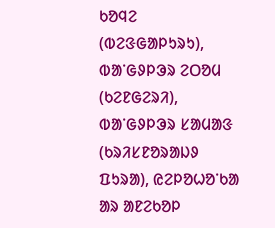ᱠᱚᱧᱮ (ᱵᱮᱝᱜᱟᱞᱩᱨᱩ), ᱵᱟᱸᱜᱽᱞᱳᱨ ᱮᱛᱚᱢ (ᱠᱮᱱᱜᱮᱨᱤ), ᱵᱟᱸᱜᱽᱞᱳᱨ ᱥᱟᱢᱟᱝ (ᱠᱨᱤᱥᱱᱚᱨᱟᱡᱽ ᱯᱩᱨᱟ), ᱭᱮᱞᱚᱦᱚᱸᱠᱟ ᱟᱨ ᱟᱱᱮᱠᱚᱞ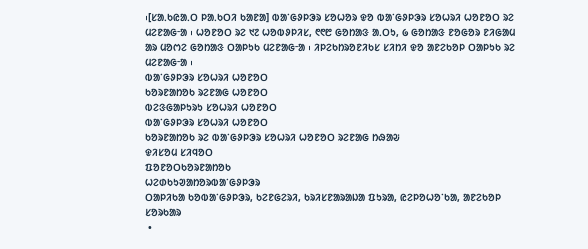᱾[ᱥᱟᱹᱠᱭᱟᱹᱛ ᱞᱟᱹᱠᱛᱤ ᱠᱟᱱᱟ] ᱵᱟᱸᱜᱽᱞᱳᱨ ᱥᱚᱦᱚᱨ ᱫᱚ ᱵᱟᱸᱜᱽᱞᱳᱨ ᱥᱚᱦᱨᱤ ᱦᱚᱱᱚᱛ ᱨᱮ ᱢᱮᱱᱟᱜᱼᱟ ᱾ ᱦᱚᱱᱚᱛ ᱨᱮ ᱑᱗ ᱦᱚᱵᱽᱞᱤᱥ, ᱖᱖᱘ ᱜᱚᱴᱟᱝ ᱟᱹᱛᱩ, ᱙ ᱜᱚᱴᱟᱝ ᱱᱚᱜᱚᱨ ᱱᱤᱜᱟᱢ ᱟᱨ ᱢᱚᱬᱮ ᱜᱚᱴᱟᱝ ᱛᱟᱞᱩᱠ ᱢᱮᱱᱟᱜᱼᱟ ᱾ ᱤᱞᱮᱠᱴᱨᱚᱱᱤᱠᱥ ᱥᱤᱴᱤ ᱫᱚ ᱟᱱᱮᱠᱚᱞ ᱛᱟᱞᱩᱠ ᱨᱮ ᱢᱮᱱᱟᱜᱼᱟ ᱾
ᱵᱟᱸᱜᱽᱞᱳᱨ ᱥᱚᱦᱨᱤ ᱦᱚᱱᱚᱛ
ᱠᱚᱨᱱᱟᱴᱚᱠ ᱨᱮᱱᱟᱜ ᱦᱚᱱᱚᱛ
ᱵᱮᱝᱜᱟᱞᱩᱨᱩ ᱥᱚᱦᱨᱤ ᱦᱚᱱᱚᱛ
ᱵᱟᱸᱜᱽᱞᱳᱨ ᱥᱚᱦᱨᱤ ᱦᱚᱱᱚᱛ
ᱠᱚᱨᱱᱟᱴᱚᱠ ᱨᱮ ᱵᱟᱸᱜᱽᱞᱳᱨ ᱥᱚᱦᱨᱤ ᱦᱚᱱᱚᱛ ᱨᱮᱱᱟᱜ ᱴᱷᱟᱶ
ᱫᱤᱥᱚᱢ ᱥᱤᱧᱚᱛ
ᱯᱚᱱᱚᱛᱠᱚᱨᱱᱟᱴᱚᱠ
ᱦᱮᱰᱠᱩᱣᱟᱴᱚᱨᱵᱟᱸᱜᱽᱞᱳᱨ
ᱛᱟᱞᱤᱠᱟ ᱠᱚᱵᱟᱸᱜᱽᱞᱳᱨ, ᱠᱮᱱᱜᱮᱨᱤ, ᱠᱨᱤᱥᱱᱟᱨᱟᱡᱟ ᱯᱩᱨᱟ, ᱭᱮᱞᱚᱦᱚᱸᱠᱟ, ᱟᱱᱮᱠᱚᱞ
ᱥᱚᱨᱠᱟᱨ
 •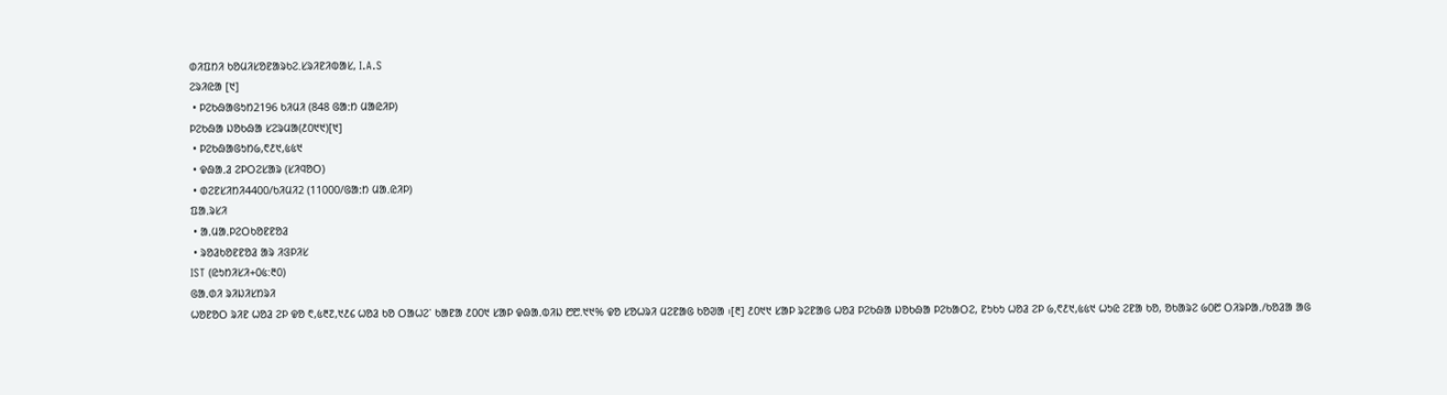ᱰᱤᱯᱴᱤ ᱠᱚᱢᱤᱥᱚᱱᱟᱨᱠᱮ.ᱥᱨᱤᱱᱤᱵᱟᱥ, I.A.S
ᱮᱨᱤᱭᱟ [᱑]
 • ᱞᱮᱠᱷᱟᱜᱩᱴ2196 ᱠᱤᱢᱤ (848 ᱜᱟᱺᱴ ᱢᱟᱭᱤᱞ)
ᱞᱮᱠᱷᱟ ᱡᱚᱠᱷᱟ ᱥᱮᱨᱢᱟ(᱒᱐᱑᱑)[᱑]
 • ᱞᱮᱠᱷᱟᱜᱩᱴ᱙,᱖᱒᱑,᱕᱕᱑
 • ᱫᱷᱟᱹᱲ ᱮᱞᱛᱮᱥᱟᱨ (ᱥᱤᱧᱚᱛ)
 • ᱰᱮᱱᱥᱤᱴᱤ4400/ᱠᱤᱢᱤ2 (11000/ᱜᱟᱺᱴ ᱢᱟᱹᱭᱤᱞ)
ᱯᱟᱹᱨᱥᱤ
 • ᱟᱹᱢᱟᱹᱞᱮᱛᱠᱚᱱᱱᱚᱲ
 • ᱨᱚᱲᱠᱚᱱᱱᱚᱲ ᱟᱨ ᱤᱝᱞᱤᱥ
IST (ᱭᱩᱴᱤᱥᱤ+᱐᱕:᱓᱐)
ᱜᱟᱹᱰᱤ ᱨᱤᱡᱤᱥᱴᱨᱤ
ᱦᱚᱱᱚᱛ ᱨᱤᱱ ᱦᱚᱲ ᱮᱞ ᱫᱚ ᱖,᱕᱓᱗,᱑᱒᱔ ᱦᱚᱲ ᱠᱚ ᱛᱟᱦᱮᱸ ᱠᱟᱱᱟ ᱒᱐᱐᱑ ᱥᱟᱞ ᱫᱷᱟᱹᱵᱤᱡ ᱘᱘.᱑᱑% ᱫᱚ ᱥᱚᱦᱨᱤ ᱢᱮᱱᱟᱜ ᱠᱚᱣᱟ ᱾[᱓] ᱒᱐᱑᱑ ᱥᱟᱞ ᱨᱮᱱᱟᱜ ᱦᱚᱲ ᱞᱮᱠᱷᱟ ᱡᱚᱠᱷᱟ ᱞᱮᱠᱟᱛᱮ, ᱱᱩᱠᱩ ᱦᱚᱲ ᱮᱞ ᱙,᱖᱒᱑,᱕᱕᱑ ᱦᱩᱭ ᱮᱱᱟ ᱠᱚ, ᱚᱠᱟᱨᱮ ᱙᱐᱘ ᱛᱤᱨᱞᱟᱹ/ᱠᱚᱲᱟ ᱟᱜ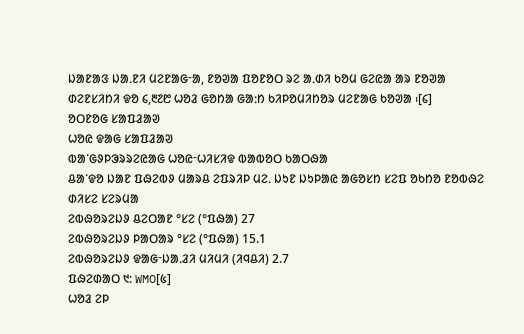ᱡᱟᱱᱟᱝ ᱡᱟᱹᱱᱤ ᱢᱮᱱᱟᱜᱼᱟ, ᱱᱚᱣᱟ ᱯᱚᱱᱚᱛ ᱨᱮ ᱟᱹᱰᱤ ᱠᱚᱢ ᱜᱮᱭᱟ ᱟᱨ ᱱᱚᱣᱟ ᱰᱮᱱᱥᱤᱴᱤ ᱫᱚ ᱔,᱓᱗᱘ ᱦᱚᱲ ᱜᱚᱴᱟ ᱜᱟᱺᱴ ᱠᱤᱞᱚᱢᱤᱴᱚᱨ ᱢᱮᱱᱟᱜ ᱠᱚᱣᱟ ᱾[᱔]
ᱚᱛᱱᱚᱜ ᱥᱟᱯᱲᱟᱣ
ᱦᱚᱭ ᱫᱟᱜ ᱥᱟᱯᱲᱟᱣ
ᱵᱟᱸᱜᱽᱞᱳᱨᱨᱮᱭᱟᱜ ᱦᱚᱭᱼᱦᱤᱥᱤᱫ ᱵᱟᱵᱚᱛ ᱠᱟᱛᱷᱟ
ᱪᱟᱸᱫᱚ ᱡᱟᱱ ᱯᱷᱮᱵᱽ ᱢᱟᱨᱪ ᱮᱯᱨᱤᱞ ᱢᱮᱹ ᱡᱩᱱ ᱡᱩᱞᱟᱭ ᱟᱜᱚᱥᱴ ᱥᱮᱯ ᱚᱠᱴᱚ ᱱᱚᱵᱷᱮ ᱰᱤᱥᱮ ᱥᱮᱨᱢᱟ
ᱮᱵᱷᱚᱨᱮᱡᱽ ᱪᱮᱛᱟᱱ °ᱥᱮ (°ᱯᱷᱟ) 27
ᱮᱵᱷᱚᱨᱮᱡᱽ ᱞᱟᱛᱟᱨ °ᱥᱮ (°ᱯᱷᱟ) 15.1
ᱮᱵᱷᱚᱨᱮᱡᱽ ᱫᱟᱜᱼᱡᱟᱹᱲᱤ ᱢᱤᱢᱤ (ᱤᱧᱪᱤ) 2.7
ᱯᱷᱮᱰᱟᱛ ᱑: WMO[᱕]
ᱦᱚᱲ ᱮᱞ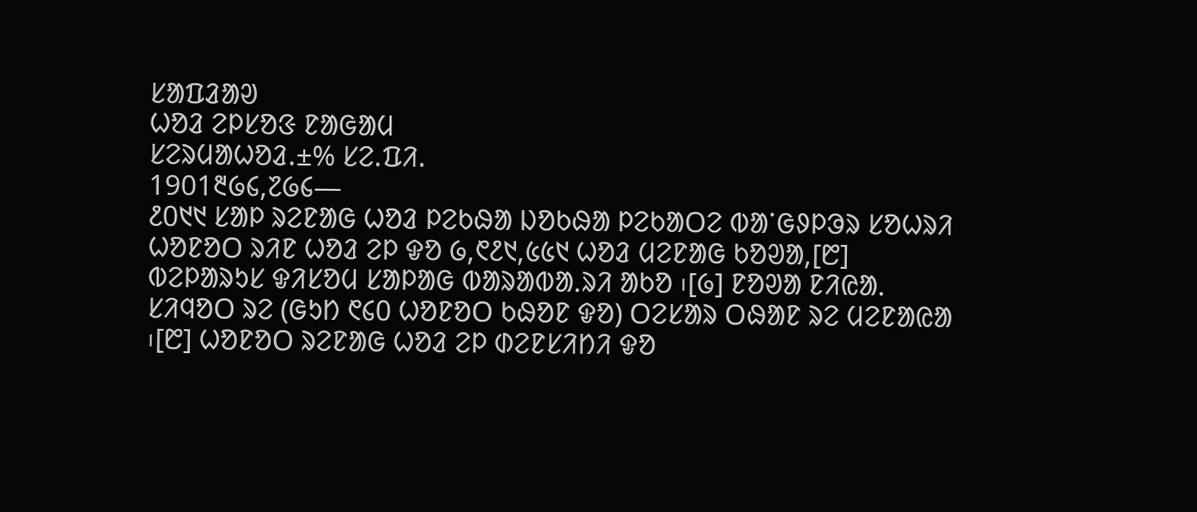ᱥᱟᱯᱲᱟᱣ
ᱦᱚᱲ ᱮᱞᱥᱚᱝ ᱱᱟᱜᱟᱢ
ᱥᱮᱨᱢᱟᱦᱚᱲ.±% ᱥᱮ.ᱯᱤ.
1901᱓᱙᱔,᱗᱙᱔—
᱒᱐᱑᱑ ᱥᱟᱞ ᱨᱮᱱᱟᱜ ᱦᱚᱲ ᱞᱮᱠᱷᱟ ᱡᱚᱠᱷᱟ ᱞᱮᱠᱟᱛᱮ ᱵᱟᱸᱜᱽᱞᱳᱨ ᱥᱚᱦᱨᱤ ᱦᱚᱱᱚᱛ ᱨᱤᱱ ᱦᱚᱲ ᱮᱞ ᱫᱚ ᱙,᱖᱒᱑,᱕᱕᱑ ᱦᱚᱲ ᱢᱮᱱᱟᱜ ᱠᱚᱣᱟ,[᱘] ᱵᱮᱞᱟᱨᱩᱥ ᱫᱤᱥᱚᱢ ᱥᱟᱞᱟᱜ ᱵᱟᱨᱟᱵᱟᱹᱨᱤ ᱟᱠᱚ ᱾[᱙] ᱱᱚᱣᱟ ᱱᱤᱭᱟᱹ ᱥᱤᱧᱚᱛ ᱨᱮ (ᱜᱩᱴ ᱖᱔᱐ ᱦᱚᱱᱚᱛ ᱠᱷᱚᱱ ᱫᱚ) ᱛᱮᱥᱟᱨ ᱛᱷᱟᱱ ᱨᱮ ᱢᱮᱱᱟᱭᱟ ᱾[᱘] ᱦᱚᱱᱚᱛ ᱨᱮᱱᱟᱜ ᱦᱚᱲ ᱮᱞ ᱰᱮᱱᱥᱤᱴᱤ ᱫᱚ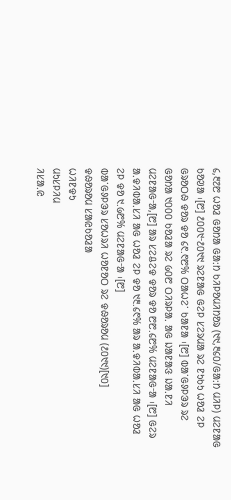᱔,᱓᱗᱘ ᱦᱚᱲ ᱜᱚᱴᱟ ᱜᱟᱺᱴ ᱠᱤᱞᱚᱢᱤᱴᱚᱨ (᱑᱑,᱓᱔᱐/ᱜᱟᱺᱴ ᱢᱤᱞ) ᱢᱮᱱᱟᱜ ᱠᱚᱣᱟ ᱾[᱘] ᱒᱐᱐᱑ᱼ᱒᱐᱑᱑ ᱨᱮᱱᱟᱜ ᱜᱮᱞ ᱥᱮᱨᱢᱟ ᱨᱮ ᱱᱩᱠᱩ ᱦᱚᱲ ᱮᱞ ᱜᱨᱚᱛᱷ ᱫᱚᱨ ᱫᱚ ᱔᱖.᱖᱘% ᱛᱟᱦᱮᱸ ᱠᱟᱱᱟ ᱾[᱘] ᱵᱟᱸᱜᱽᱞᱳᱨ ᱨᱮ ᱜᱚᱴᱟ ᱑᱐᱐᱐ ᱠᱚᱲᱟ ᱨᱮ ᱙᱐᱘ ᱛᱤᱨᱞᱟᱹ ᱟᱜ ᱡᱟᱱᱟᱝ ᱡᱟᱹᱱᱤ ᱢᱮᱱᱟᱜᱼᱟ,[᱘] ᱟᱨ ᱥᱮᱪᱮᱫ ᱫᱚᱨ ᱫᱚ ᱘᱘.᱔᱘% ᱢᱮᱱᱟᱜᱼᱟ ᱾[᱘] ᱜᱮᱨ ᱟᱹᱫᱤᱵᱟᱹᱥᱤ ᱟᱜ ᱦᱚᱲ ᱮᱞ ᱫᱚ ᱑᱓.᱔᱖% ᱟᱨ ᱟᱹᱫᱤᱵᱟᱹᱥᱤ ᱟᱜ ᱦᱚᱲ ᱮᱞ ᱫᱚ ᱑.᱙᱘% ᱢᱮᱱᱟᱜᱼᱟ ᱾[᱘]
ᱵᱟᱸᱜᱽᱞᱳᱨ ᱥᱚᱦᱨᱤ ᱦᱚᱱᱚᱛ ᱨᱮ ᱫᱷᱚᱨᱚᱢ (᱒᱐᱑᱑)[᱑᱐]
ᱫᱷᱚᱨᱚᱢ ᱥᱟᱭᱠᱚᱲᱟ
ᱦᱤᱱᱫᱩ
ᱢᱩᱥᱞᱤᱢ
ᱤᱥᱟᱹᱭ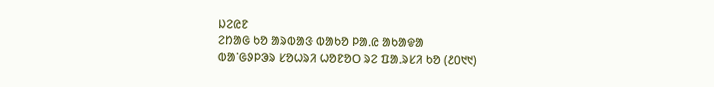ᱡᱮᱭᱱ
ᱮᱴᱟᱜ ᱠᱚ ᱟᱨᱵᱟᱝ ᱵᱟᱠᱚ ᱞᱟᱹᱭ ᱟᱠᱟᱫᱟ
ᱵᱟᱸᱜᱽᱞᱳᱨ ᱥᱚᱦᱨᱤ ᱦᱚᱱᱚᱛ ᱨᱮ ᱯᱟᱹᱨᱥᱤ ᱠᱚ (᱒᱐᱑᱑)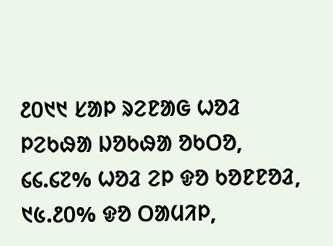᱒᱐᱑᱑ ᱥᱟᱞ ᱨᱮᱱᱟᱜ ᱦᱚᱲ ᱞᱮᱠᱷᱟ ᱡᱚᱠᱷᱟ ᱚᱠᱛᱚ, ᱔᱔.᱔᱗% ᱦᱚᱲ ᱮᱞ ᱫᱚ ᱠᱚᱱᱱᱚᱲ, ᱑᱕.᱒᱐% ᱫᱚ ᱛᱟᱢᱤᱞ,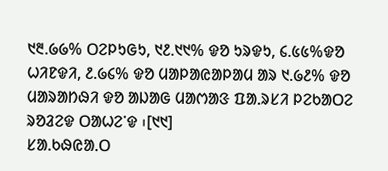᱑᱓.᱙᱙% ᱛᱮᱞᱩᱜᱩ, ᱑᱒.᱑᱑% ᱫᱚ ᱩᱨᱫᱩ, ᱔.᱕᱕%ᱫᱚ ᱦᱤᱱᱫᱤ, ᱒.᱙᱔% ᱫᱚ ᱢᱟᱞᱟᱭᱟᱞᱟᱢ ᱟᱨ ᱑.᱙᱒% ᱫᱚ ᱢᱟᱨᱟᱴᱷᱤ ᱫᱚ ᱟᱡᱟᱜ ᱢᱟᱬᱟᱝ ᱯᱟᱹᱨᱥᱤ ᱞᱮᱠᱟᱛᱮ ᱨᱚᱲᱮᱫ ᱛᱟᱦᱮᱸᱫ ᱾[᱑᱑]
ᱥᱟᱹᱠᱷᱭᱟᱹᱛ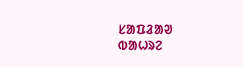ᱥᱟᱯᱲᱟᱣ
ᱵᱟᱦᱨᱮ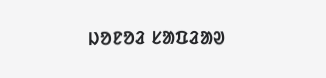ᱡᱚᱱᱚᱲ ᱥᱟᱯᱲᱟᱣ